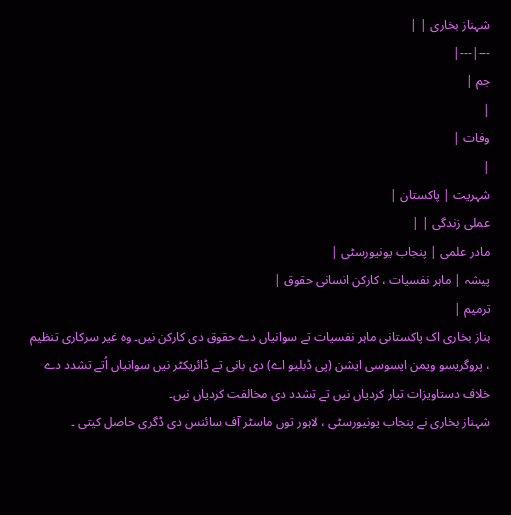شہناز بخاری | |
---|---|
جم |
|
وفات |
|
شہریت | پاکستان |
عملی زندگی | |
مادر علمی | پنجاب یونیورسٹی |
پیشہ | ماہر نفسیات ، کارکن انسانی حقوق |
ترمیم |
ہناز بخاری اک پاکستانی ماہر نفسیات تے سوانیاں دے حقوق دی کارکن نيں۔ وہ غیر سرکاری تنظیم ، پروگریسو ویمن ایسوسی ایشن (پی ڈبلیو اے) دی بانی تے ڈائریکٹر نيں سوانیاں اُتے تشدد دے خلاف دستاویزات تیار کردیاں نيں تے تشدد دی مخالفت کردیاں نيں۔
شہناز بخاری نے پنجاب یونیورسٹی ، لاہور توں ماسٹر آف سائنس دی ڈگری حاصل کيتی ۔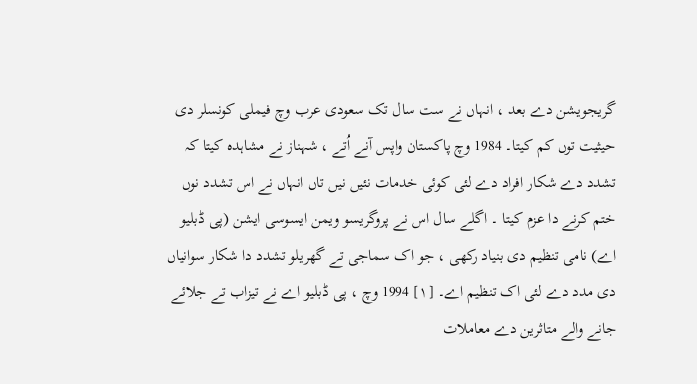گریجویشن دے بعد ، انہاں نے ست سال تک سعودی عرب وچ فیملی کونسلر دی حیثیت توں کم کيتا۔ 1984 وچ پاکستان واپس آنے اُتے ، شہناز نے مشاہدہ کيتا کہ تشدد دے شکار افراد دے لئی کوئی خدمات نئيں نيں تاں انہاں نے اس تشدد نوں ختم کرنے دا عزم کيتا ۔ اگلے سال اس نے پروگریسو ویمن ایسوسی ایشن (پی ڈبلیو اے) نامی تنظیم دی بنیاد رکھی ، جو اک سماجی تے گھریلو تشدد دا شکار سوانیاں دی مدد دے لئی اک تنظیم اے۔ [۱] 1994 وچ ، پی ڈبلیو اے نے تیزاب تے جلائے جانے والے متاثرین دے معاملات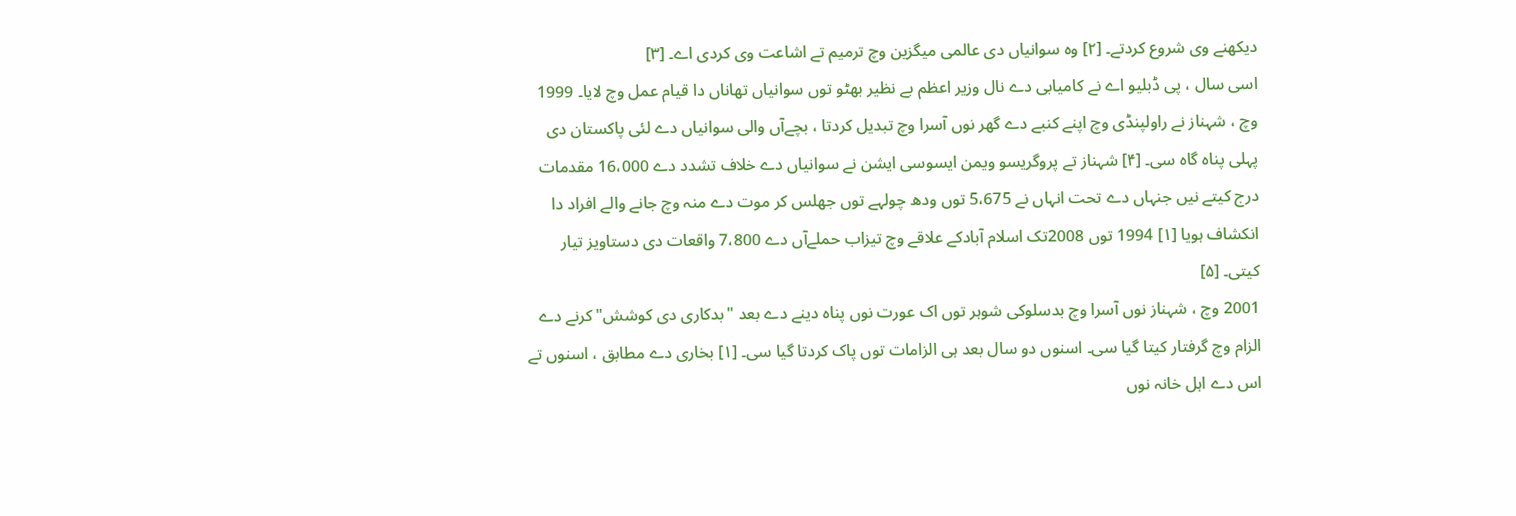دیکھنے وی شروع کردتے۔ [۲] وہ سوانیاں دی عالمی میگزین وچ ترمیم تے اشاعت وی کردی اے۔ [۳]
اسی سال ، پی ڈبلیو اے نے کامیابی دے نال وزیر اعظم بے نظیر بھٹو توں سوانیاں تھاناں دا قیام عمل وچ لایا۔ 1999 وچ ، شہناز نے راولپنڈی وچ اپنے کنبے دے گھر نوں آسرا وچ تبدیل کردتا ، بچےآں والی سوانیاں دے لئی پاکستان دی پہلی پناہ گاہ سی۔ [۴] شہناز تے پروگریسو ویمن ایسوسی ایشن نے سوانیاں دے خلاف تشدد دے 16،000 مقدمات درج کیتے نيں جنہاں دے تحت انہاں نے 5،675 توں ودھ چولہے توں جھلس کر موت دے منہ وچ جانے والے افراد دا انکشاف ہويا [۱] 1994 توں 2008تک اسلام آبادکے علاقے وچ تیزاب حملےآں دے 7،800 واقعات دی دستاویز تیار کيتی۔ [۵]
2001 وچ ، شہناز نوں آسرا وچ بدسلوکی شوہر توں اک عورت نوں پناہ دینے دے بعد "بدکاری دی کوشش" کرنے دے الزام وچ گرفتار کيتا گیا سی۔ اسنوں دو سال بعد ہی الزامات توں پاک کردتا گیا سی۔ [۱] بخاری دے مطابق ، اسنوں تے اس دے اہل خانہ نوں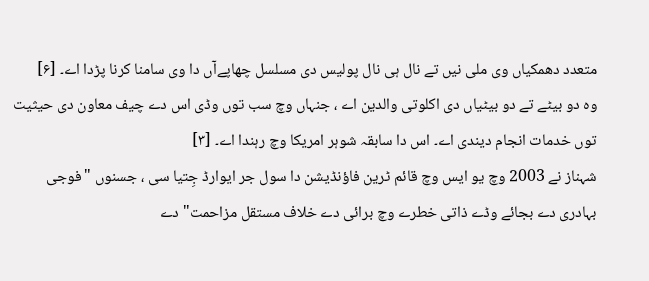متعدد دھمکیاں وی ملی نيں تے نال ہی نال پولیس دی مسلسل چھاپےآں دا وی سامنا کرنا پڑدا اے۔ [۶]
وہ دو بیٹے تے دو بیٹیاں دی اکلوتی والدین اے ، جنہاں وچ سب توں وڈی اس دے چیف معاون دی حیثیت توں خدمات انجام دیندی اے۔ اس دا سابقہ شوہر امریکا وچ رہندا اے۔ [۳]
شہناز نے 2003 وچ یو ایس وچ قائم ٹرین فاؤنڈیشن دا سول جر ایوارڈ جِتیا سی ، جسنوں "فوجی بہادری دے بجائے وڈے ذاتی خطرے وچ برائی دے خلاف مستقل مزاحمت" دے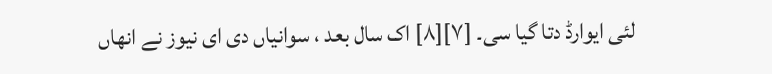لئی ایوارڈ دتا گیا سی۔ [۷][۸] اک سال بعد ، سوانیاں دی ای نیوز نے انھاں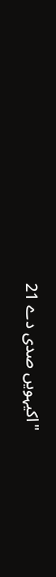"اکیہويں صدی دے 21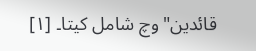قائدین" وچ شامل کيتا۔ [۱]